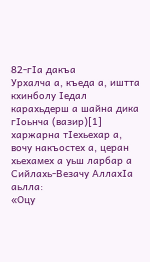82-гIа дакъа
Урхалча а, къеда а, иштта кхинболу Iедал карахьдерш а шайна дика гIоьнча (вазир)[1] харжарна тIехьехар а, вочу накъостех а, церан хьехамех а уьш ларбар а
Сийлахь-Везачу АллахIа аьлла:
«Оцу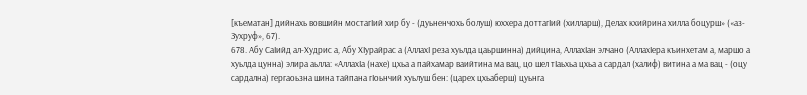[къематан] дийнахь вовшийн мостагIий хир бу - (дуьненчохь болуш) юххера доттагIий (хилларш), Делах кхийрина хилла боцурш» («аз-Зухруф», 67).
678. Абу СаIийд ал-Худрис а, Абу ХIурайрас а (АллахI реза хуьлда цаьршинна) дийцина, АллахIан элчано (АллахIера къинхетам а, маршо а хуьлда цунна) элира аьлла: «АллахIа (нахе) цхьа а пайхамар ваийтина ма вац, цо шел тIаьхьа цхьа а сардал (халиф) витина а ма вац - (оцу сардална) гергаоьзна шина тайпана гIоьнчий хуьлуш бен: (царех цхьаберш) цуьнга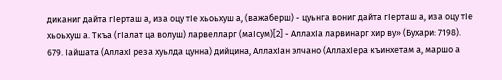диканиг дайта гIерташ а, иза оцу тIе хьоьхуш а, (важаберш) - цуьнга вониг дайта гIерташ а, иза оцу тIе хьоьхуш а. Ткъа (гIалат ца волуш) ларвелларг (маIсум)[2] - АллахIа ларвинарг хир ву» (Бухари: 7198).
679. Iайшата (АллахI реза хуьлда цунна) дийцина, АллахIан элчано (АллахIера къинхетам а, маршо а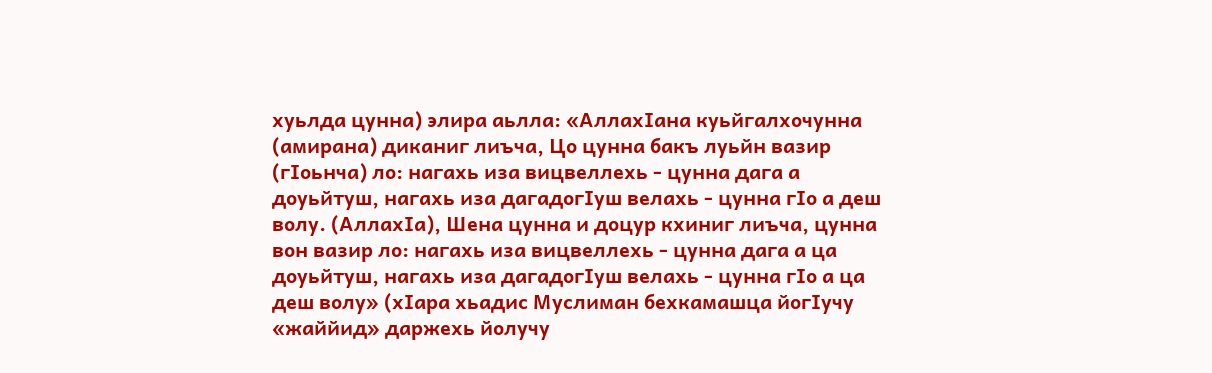хуьлда цунна) элира аьлла: «АллахIана куьйгалхочунна (амирана) диканиг лиъча, Цо цунна бакъ луьйн вазир (гIоьнча) ло: нагахь иза вицвеллехь - цунна дага а доуьйтуш, нагахь иза дагадогIуш велахь - цунна гIо а деш волу. (АллахIа), Шена цунна и доцур кхиниг лиъча, цунна вон вазир ло: нагахь иза вицвеллехь - цунна дага а ца доуьйтуш, нагахь иза дагадогIуш велахь - цунна гIо а ца деш волу» (хIара хьадис Муслиман бехкамашца йогIучу «жаййид» даржехь йолучу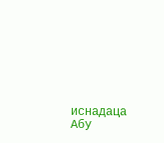иснадаца Абу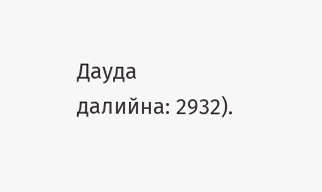Дауда далийна: 2932).